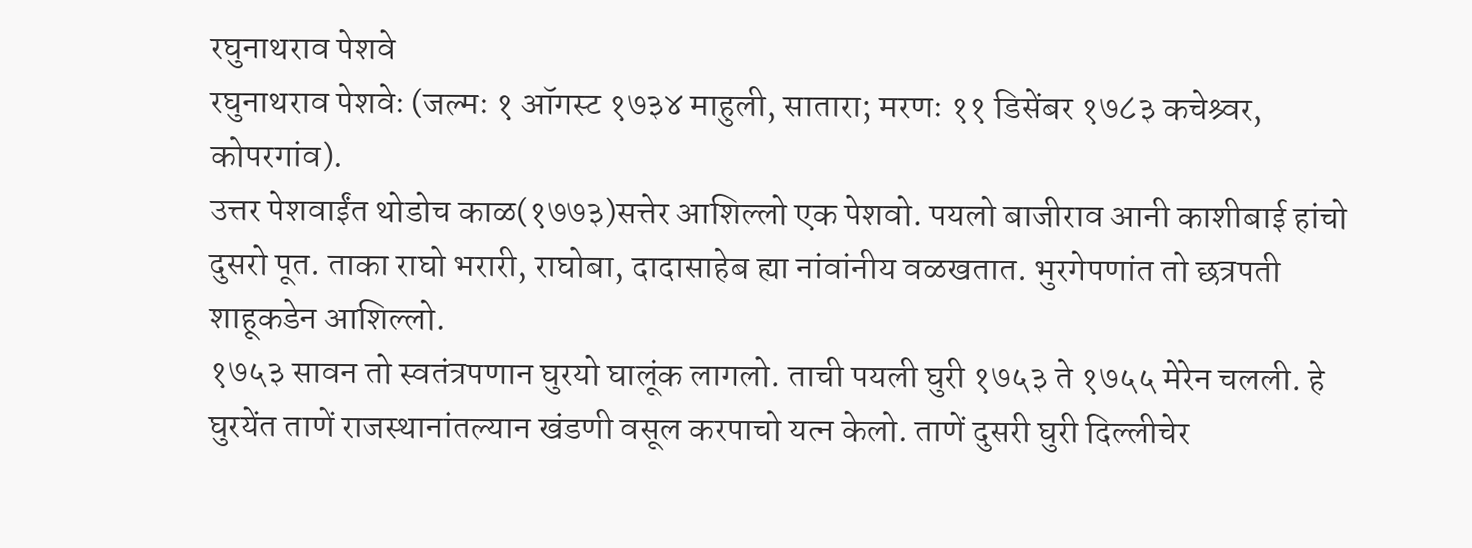रघुनाथराव पेशवे
रघुनाथराव पेशवेः (जल्मः १ ऑगस्ट १७३४ माहुली, सातारा; मरणः ११ डिसेंबर १७८३ कचेश्र्वर, कोपरगांव).
उत्तर पेशवाईंत थोडोच काळ(१७७३)सत्तेर आशिल्लो एक पेशवो. पयलो बाजीराव आनी काशीबाई हांचो दुसरो पूत. ताका राघो भरारी, राघोबा, दादासाहेब ह्या नांवांनीय वळखतात. भुरगेपणांत तो छत्रपती शाहूकडेन आशिल्लो.
१७५३ सावन तो स्वतंत्रपणान घुरयो घालूंक लागलो. ताची पयली घुरी १७५३ ते १७५५ मेरेन चलली. हे घुरयेंत ताणें राजस्थानांतल्यान खंडणी वसूल करपाचो यत्न केलो. ताणें दुसरी घुरी दिल्लीचेर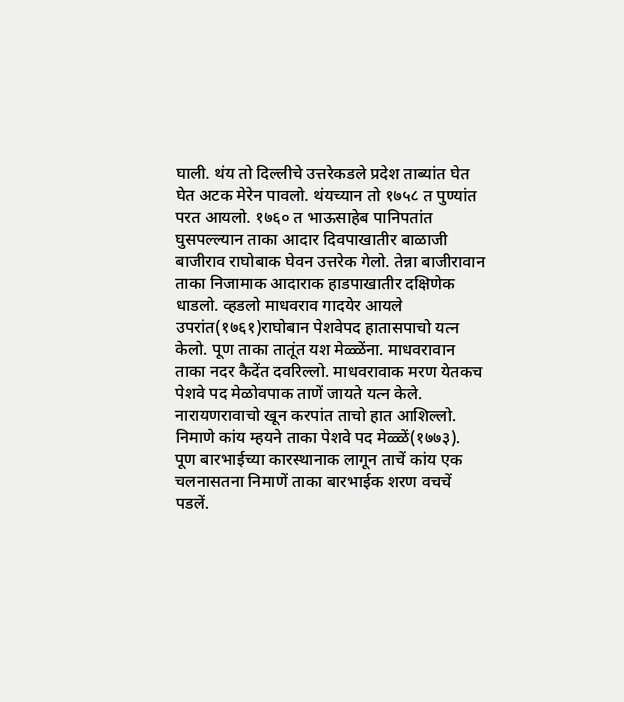घाली. थंय तो दिल्लीचे उत्तरेकडले प्रदेश ताब्यांत घेत घेत अटक मेरेन पावलो. थंयच्यान तो १७५८ त पुण्यांत परत आयलो. १७६० त भाऊसाहेब पानिपतांत घुसपल्ल्यान ताका आदार दिवपाखातीर बाळाजी बाजीराव राघोबाक घेवन उत्तरेक गेलो. तेन्ना बाजीरावान ताका निजामाक आदाराक हाडपाखातीर दक्षिणेक धाडलो. व्हडलो माधवराव गादयेर आयले उपरांत(१७६१)राघोबान पेशवेपद हातासपाचो यत्न केलो. पूण ताका तातूंत यश मेळ्ळेंना. माधवरावान ताका नदर कैदेंत दवरिल्लो. माधवरावाक मरण येतकच पेशवे पद मेळोवपाक ताणें जायते यत्न केले. नारायणरावाचो खून करपांत ताचो हात आशिल्लो. निमाणे कांय म्हयने ताका पेशवे पद मेळ्ळें(१७७३). पूण बारभाईच्या कारस्थानाक लागून ताचें कांय एक चलनासतना निमाणें ताका बारभाईक शरण वचचें पडलें.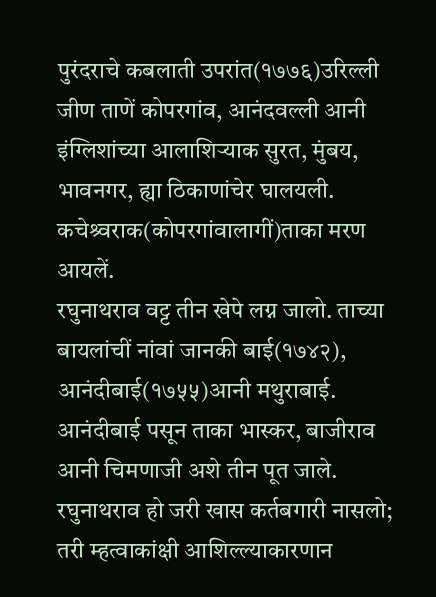पुरंदराचे कबलाती उपरांत(१७७६)उरिल्ली जीण ताणें कोपरगांव, आनंदवल्ली आनी इंग्लिशांच्या आलाशिऱ्याक सुरत, मुंबय, भावनगर, ह्या ठिकाणांचेर घालयली. कचेश्र्वराक(कोपरगांवालागीं)ताका मरण आयलें.
रघुनाथराव वट्ट तीन खेपे लग्न जालो. ताच्या बायलांचीं नांवां जानकी बाई(१७४२), आनंदीबाई(१७५५)आनी मथुराबाई. आनंदीबाई पसून ताका भास्कर, बाजीराव आनी चिमणाजी अशे तीन पूत जाले.
रघुनाथराव हो जरी खास कर्तबगारी नासलो; तरी म्हत्वाकांक्षी आशिल्ल्याकारणान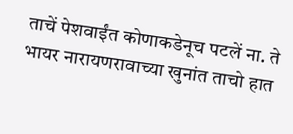ताचें पेशवाईंत कोणाकडेनूच पटलें ना. ते भायर नारायणरावाच्या खुनांत ताचो हात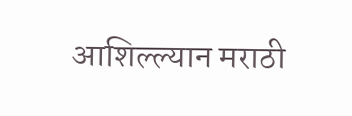आशिल्ल्यान मराठी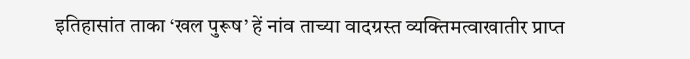इतिहासांत ताका ‘खल पुरूष’ हें नांव ताच्या वादग्रस्त व्यक्तिमत्वाखातीर प्राप्त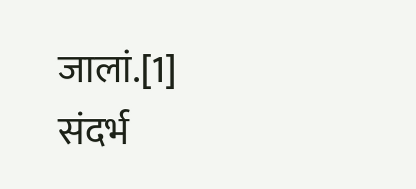जालां.[1]
संदर्भ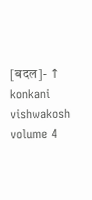[बदल]- ↑ konkani vishwakosh volume 4